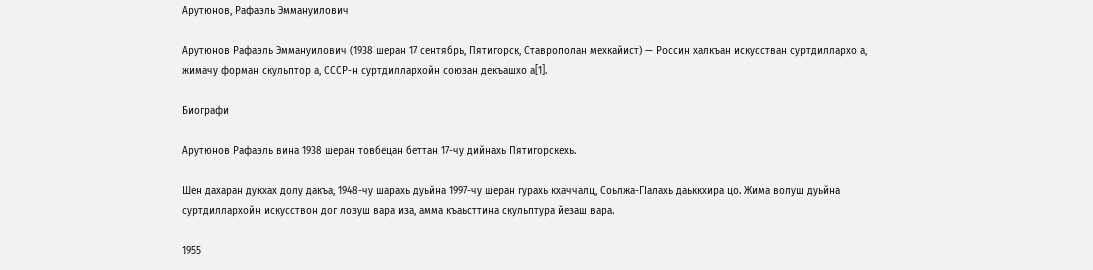Арутюнов, Рафаэль Эммануилович

Арутюнов Рафаэль Эммануилович (1938 шеран 17 сентябрь, Пятигорск, Ставрополан мехкайист) — Россин халкъан искусстван суртдиллархо а, жимачу форман скульптор а, СССР-н суртдиллархойн союзан декъашхо а[1].

Биографи

Арутюнов Рафаэль вина 1938 шеран товбецан беттан 17-чу дийнахь Пятигорскехь.

Шен дахаран дукхах долу дакъа, 1948-чу шарахь дуьйна 1997-чу шеран гурахь кхаччалц, Соьлжа-ГӀалахь даьккхира цо. Жима волуш дуьйна суртдиллархойн искусствон дог лозуш вара иза, амма къаьсттина скульптура йезаш вара.

1955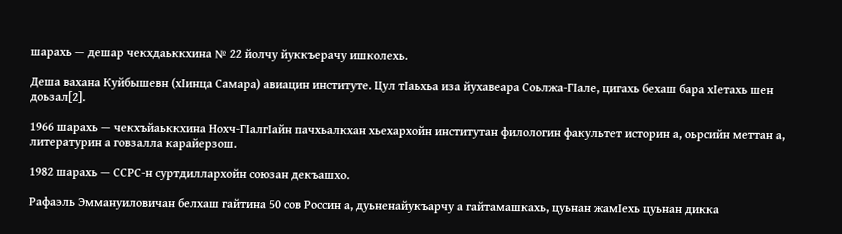шарахь — дешар чекхдаьккхина № 22 йолчу йуккъерачу ишколехь.

Деша вахана Куйбышевн (хӀинца Самара) авиацин институте. Цул тӀаьхьа иза йухавеара Соьлжа-ГӀале, цигахь бехаш бара хӀетахь шен доьзал[2].

1966 шарахь — чекхъйаьккхина Нохч-ГӀалгӀайн пачхьалкхан хьехархойн институтан филологин факультет историн а, оьрсийн меттан а, литературин а говзалла карайерзош.

1982 шарахь — ССРС-н суртдиллархойн союзан декъашхо.

Рафаэль Эммануиловичан белхаш гайтина 50 сов Россин а, дуьненайукъарчу а гайтамашкахь, цуьнан жамӀехь цуьнан дикка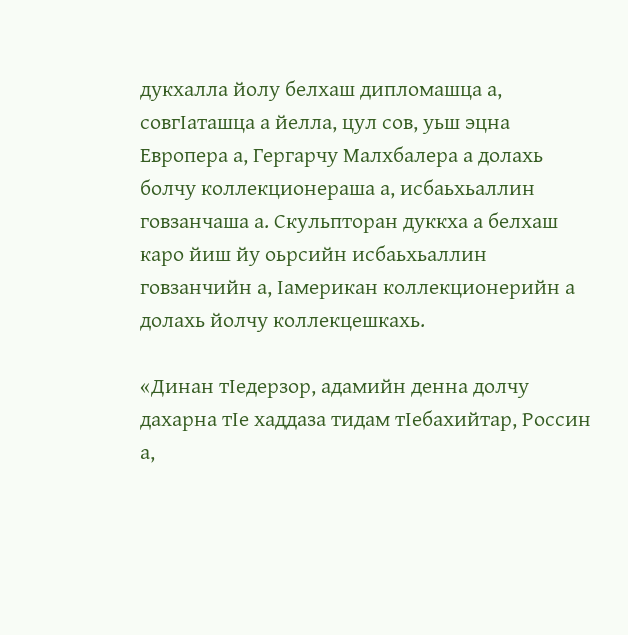дукхалла йолу белхаш дипломашца а, совгӀаташца а йелла, цул сов, уьш эцна Европера а, Гергарчу Малхбалера а долахь болчу коллекционераша а, исбаьхьаллин говзанчаша а. Скульпторан дуккха а белхаш каро йиш йу оьрсийн исбаьхьаллин говзанчийн а, Ӏамерикан коллекционерийн а долахь йолчу коллекцешкахь.

«Динан тӀедерзор, адамийн денна долчу дахарна тӀе хаддаза тидам тӀебахийтар, Россин а,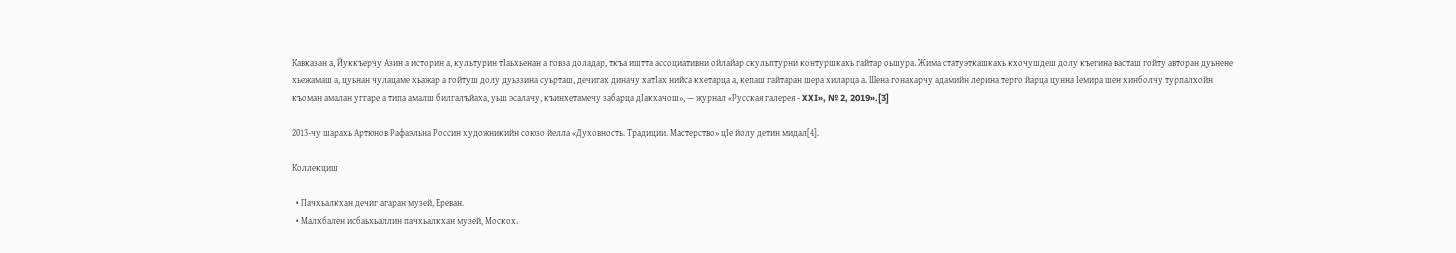Кавказан а, Йуккъерчу Азин а историн а, культурин тӀаьхьенан а говза доладар, ткъа иштта ассоциативни ойлайар скульптурни контуршкахь гайтар оьшура. Жима статуэткашкахь кхочушдеш долу къегина васташ гойту авторан дуьнене хьежамаш а, цуьнан чулацаме хьажар а гойтуш долу дуьззина суьрташ, дечигах диначу хатӀах нийса кхетарца а, кепаш гайтаран шера хиларца а. Шена гонахарчу адамийн лерина терго йарца цунна Ӏемира шен хинболчу турпалхойн къоман амалан уггаре а типа амалш билгалъйаха, уьш эсалачу, къинхетамечу забарца дӀакхачош», — журнал «Русская галерея - XXI», № 2, 2019».[3]

2013-чу шарахь Артюнов Рафаэльна Россин художникийн союзо йелла «Духовность. Традиции. Мастерство» цӀе йолу детин мидал[4].

Коллекциш

  • Пачхьалкхан дечиг агаран музей, Ереван.
  • Малхбален исбаьхьаллин пачхьалкхан музей, Москох.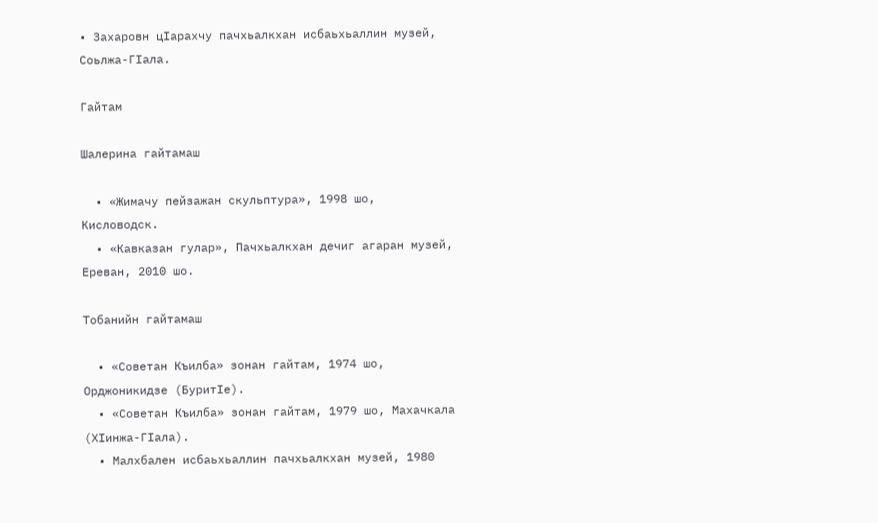• Захаровн цӀарахчу пачхьалкхан исбаьхьаллин музей, Соьлжа-ГӀала.

Гайтам

Шалерина гайтамаш

  • «Жимачу пейзажан скульптура», 1998 шо, Кисловодск.
  • «Кавказан гулар», Пачхьалкхан дечиг агаран музей, Ереван, 2010 шо.

Тобанийн гайтамаш

  • «Советан Къилба» зонан гайтам, 1974 шо, Орджоникидзе (БуритӀе).
  • «Советан Къилба» зонан гайтам, 1979 шо, Махачкала (ХӀинжа-ГӀала).
  • Малхбален исбаьхьаллин пачхьалкхан музей, 1980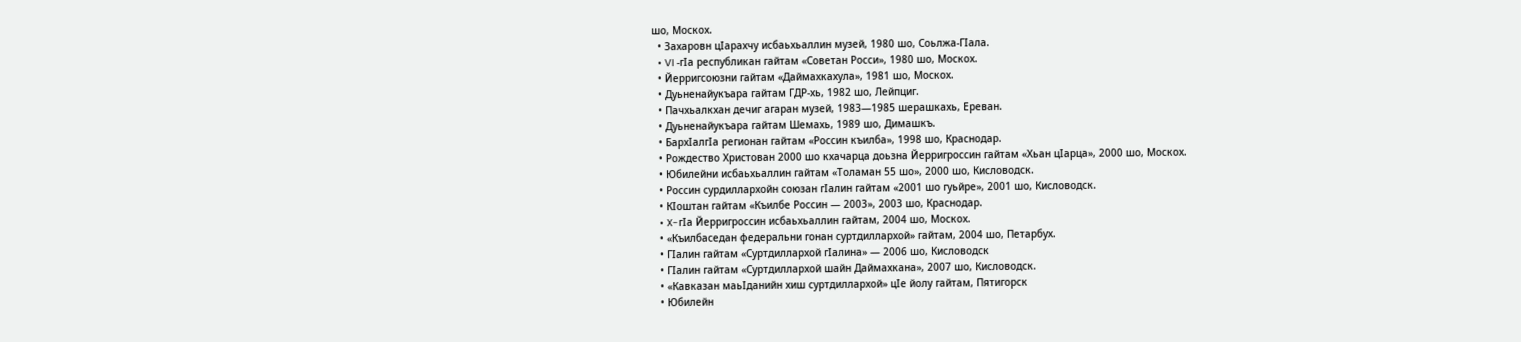шо, Москох.
  • Захаровн цӀарахчу исбаьхьаллин музей, 1980 шо, Соьлжа-ГӀала.
  • VI -гӀа республикан гайтам «Советан Росси», 1980 шо, Москох.
  • Йерригсоюзни гайтам «Даймахкахула», 1981 шо, Москох.
  • Дуьненайукъара гайтам ГДР-хь, 1982 шо, Лейпциг.
  • Пачхьалкхан дечиг агаран музей, 1983—1985 шерашкахь, Ереван.
  • Дуьненайукъара гайтам Шемахь, 1989 шо, Димашкъ.
  • БархӀалгӀа регионан гайтам «Россин къилба», 1998 шо, Краснодар.
  • Рождество Христован 2000 шо кхачарца доьзна Йерригроссин гайтам «Хьан цӀарца», 2000 шо, Москох.
  • Юбилейни исбаьхьаллин гайтам «Толаман 55 шо», 2000 шо, Кисловодск.
  • Россин сурдиллархойн союзан гӀалин гайтам «2001 шо гуьйре», 2001 шо, Кисловодск.
  • КӀоштан гайтам «Къилбе Россин — 2003», 2003 шо, Краснодар.
  • X-гӀа Йерригроссин исбаьхьаллин гайтам, 2004 шо, Москох.
  • «Къилбаседан федеральни гонан суртдиллархой» гайтам, 2004 шо, Петарбух.
  • ГӀалин гайтам «Суртдиллархой гӀалина» — 2006 шо, Кисловодск
  • ГӀалин гайтам «Суртдиллархой шайн Даймахкана», 2007 шо, Кисловодск.
  • «Кавказан маьӀданийн хиш суртдиллархой» цӀе йолу гайтам, Пятигорск
  • Юбилейн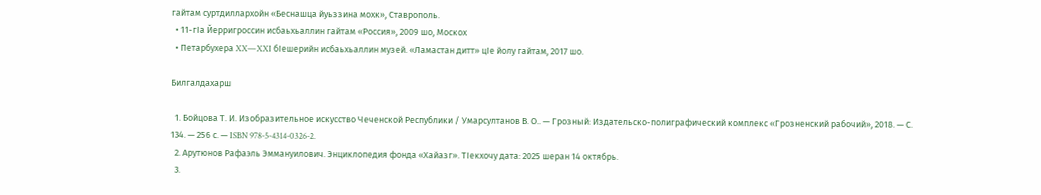гайтам суртдиллархойн «Беснашца йуьззина мохк», Ставрополь.
  • 11-гӀа Йерригроссин исбаьхьаллин гайтам «Россия», 2009 шо, Москох
  • Петарбухера XX—XXI бӀешерийн исбаьхьаллин музей. «Ламастан дитт» цӀе йолу гайтам, 2017 шо.

Билгалдахарш

  1. Бойцова Т. И. Изобразительное искусство Чеченской Республики / Умарсултанов В. О.. — Грозный: Издательско-полиграфический комплекс «Грозненский рабочий», 2018. — С. 134. — 256 с. — ISBN 978-5-4314-0326-2.
  2. Арутюнов Рафаэль Эммануилович. Энциклопедия фонда «Хайазг». ТӀекхочу дата: 2025 шеран 14 октябрь.
  3.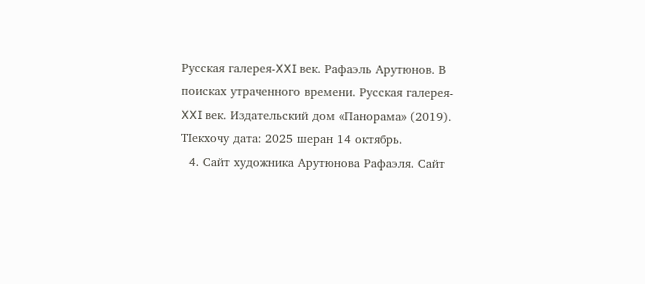Русская галерея-XXI век. Рафаэль Арутюнов. В поисках утраченного времени. Русская галерея-XXI век. Издательский дом «Панорама» (2019). ТӀекхочу дата: 2025 шеран 14 октябрь.
  4. Сайт художника Арутюнова Рафаэля. Сайт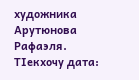художника Арутюнова Рафаэля. ТӀекхочу дата: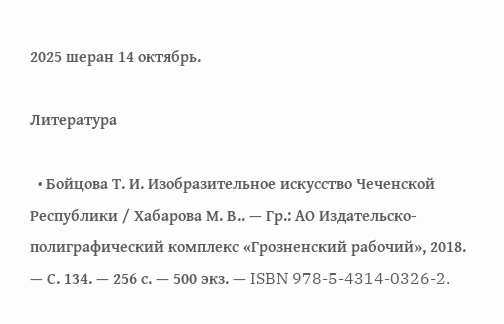2025 шеран 14 октябрь.

Литература

  • Бойцова Т. И. Изобразительное искусство Чеченской Республики / Хабарова М. В.. — Гр.: АО Издательско-полиграфический комплекс «Грозненский рабочий», 2018. — С. 134. — 256 с. — 500 экз. — ISBN 978-5-4314-0326-2.